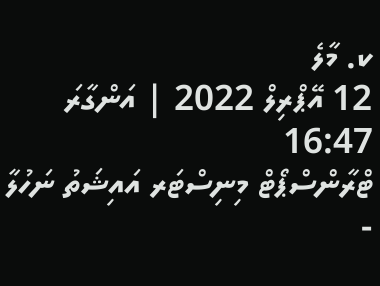ކ. މާލެ
12 އޭޕްރިލް 2022 | އަންގާރަ 16:47
ޓްރާންސްޕޯޓް މިނިސްޓަރ އައިޝަތު ނަހުލާ -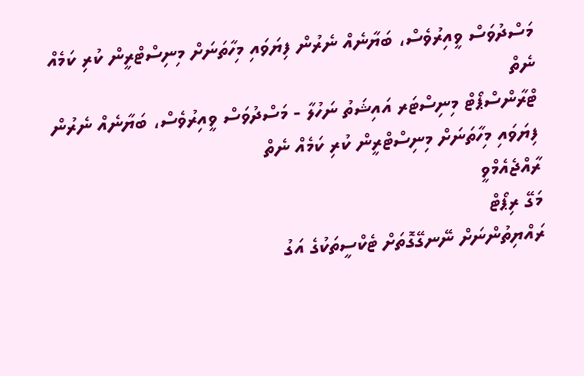މަސްދުވަސް ވީއިރުވެސް، ބަޔާނެއް ނެރުން ފިޔަވައި މިހާތަނަށް މިނިސްޓްރީން ކުރި ކަމެއް ނެތް
ޓްރާންސްޕޯޓް މިނިސްޓަރ އައިޝަތު ނަހުލާ - މަސްދުވަސް ވީއިރުވެސް، ބަޔާނެއް ނެރުން ފިޔަވައި މިހާތަނަށް މިނިސްޓްރީން ކުރި ކަމެއް ނެތް
ރާއްޖެއެމްވީ
މަގޭ ރިޕޯޓް
ރައްޔިތުންނަށް ނޭނގޭގޮތަށް ޓެކްސީތަކުގެ އަގު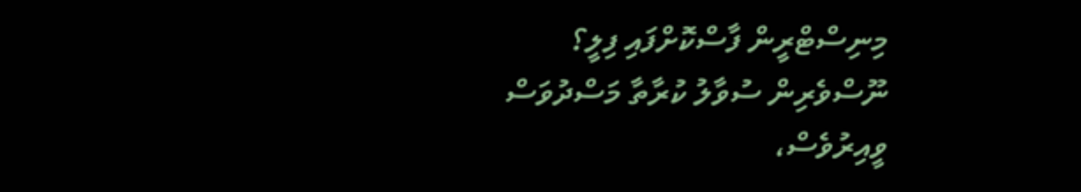މިނިސްޓްރީން ފާސްކޮށްފައި ފިލީ؟
ނޫސްވެރިން ސުވާލު ކުރާތާ މަސްދުވަސް ވީއިރުވެސް،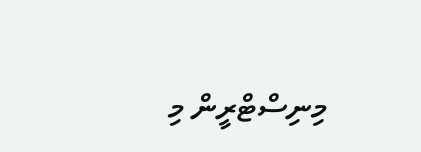މިނިސްޓްރީން މި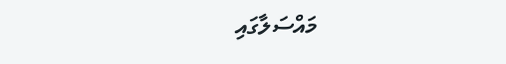މައްސަލާގައި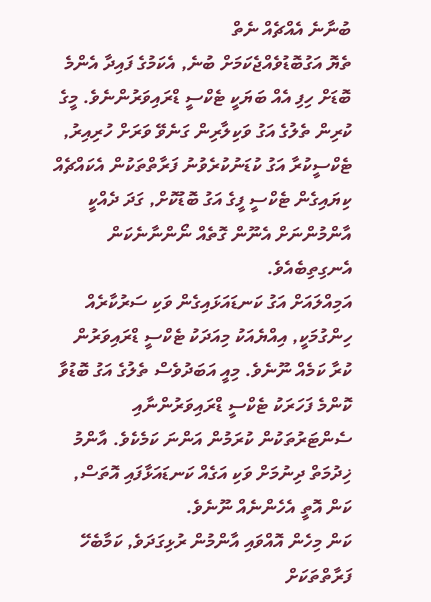ބުނާނެ އެއްޗެއް ނެތް
ތެޔޮ އަގުބޮޑުވެއްޖެކަމަށް ބުނެ, އެކަމުގެ ފައިދާ އެންމެ ބޮޑަށް ހިފި އެއް ބަޔަކީ ޓެކްސީ ޑްރައިވަރުންނެވެ. މީގެ ކުރިން ތެލުގެ އަގު ވަކިލާރިން ގަނެވޭ ވަރަށް ހުރިއިރު, ޓެކްސީކުރާ އަގު ކުޑަނުކުރެވުނު ފަރާތްތަކުން އެކައްޗެއް ކިޔައިގެން ޓެކްސީ ފީގެ އަގު ބޮޑުކޮށް, ގަދަ ދެއްކީ އާންމުންނަށް އެނޫން ގޮތެއް ނޯންނާނެކަން އެނގިތިބެއެވެ.
އަމިއްލައަށް އަގު ކަނޑައަޅައިގެން ވަކި ސަރުކާރެއް ހިންގުމަކީ, އިއްޔެއަކު މިއަދަކު ޓެކްސީ ޑްރައިވަރުން ކުރާ ކަމެއް ނޫނެވެ. މިއީ އަބަދުވެސް ތެލުގެ އަގު ބޮޑުވާ ކޮންމެ ފަހަރަކު ޓެކްސީ ޑްރައިވަރުންނާއި ސެންޓަރުތަކުން ކުރަމުން އަންނަ ކަމެކެވެ. އާންމު ޚިދުމަތް ދިނުމަށް ވަކި އަގެއް ކަނޑައަޅާފައި އޮތަސް, ކަން އޮތީ އެހެންނެއް ނޫނެވެ.
ކަން މިހެން އޮއްވައި އާންމުން ރުޅިގަދަވެ, ކަމާބެހޭ ފަރާތްތަކަށް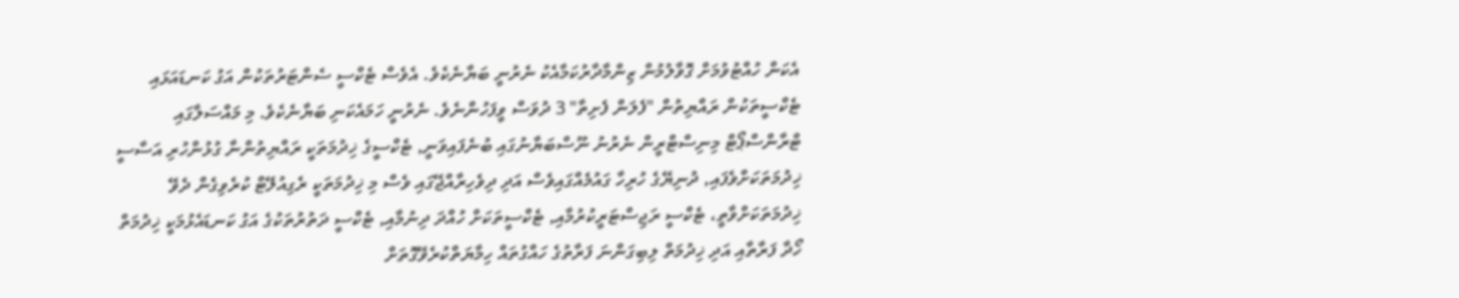އެކަން ހުއްޓުވުމަށް ގޮވާލުމުން ޒިންމާދާރުކަމާއެކު ނެރުނީ ބަޔާނެކެވެ. އެވެސް ޓެކްސީ ސެންޓަރުތަކުން އަގު ކަނޑައަޅައި ޓެކްސީތަކުން ރައްޔިތުން "ފެލަން ފެށިތާ" 3 ދުވަސް ވީފަހުންނެވެ. ނެރުނީ ހަމައެކަނި ބަޔާނެކެވެ. މި މައްސަލާގައި ޓްރާންސްޕޯޓް މިނިސްޓްރީން ނެރުނު ނޫސްބަޔާނުގައި ބުނެފައިވަނީ, ޓެކްސީގެ ޚިދުމަތަކީ ރައްޔިތުންނާ ގުޅުންހުރި އަސާސީ ޚިދުމަތަކަށްވެފައި, ދުނިޔޭގެ ހުރިހާ ގައުމެއްގައިވެސް އަދި ދިވެހިރާއްޖޭގައި ވެސް މި ޚިދުމަތަކީ ރެގިއުލޭޓް ކުރެވިގެން ދެވޭ ޚިދުމަތަކަށްވާތީ، ޓެކްސީ ރަޖިސްޓަރީކުރުމާއި, ޓެކްސީތަކަށް ހުއްދަ ދިނުމާއި, ޓެކްސީ ދަތުރުތަކުގެ އަގު ކަނޑައެޅުމަކީ ޚިދުމަތް ހޯދާ ފަރާތާއި އަދި ޚިދުމަތް ލިބިގަންނަ ފަރާތުގެ ހައްގުތައް ހިމާޔަތްކުރެވޭގޮތަށް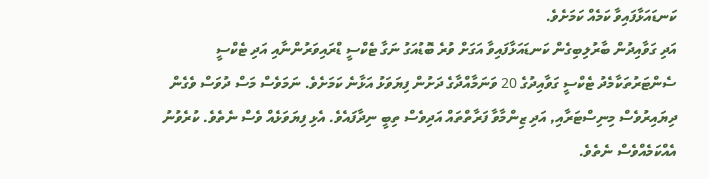ކަނޑައަޅާފައިވާ ކަމެއް ކަމަށެވެ.
އަދި ގަވާއިދުން ބާރުލިބިގެން ކަނޑައަޅާފައިވާ އަގަށް ވުރެ ބޮޑުއަގު ނަގާ ޓެކްސީ ޑްރައިވަރުންނާއި އަދި ޓެކްސީ ސެންޓަރުތަކާމެދު ޓެކްސީ ގަވާއިދުގެ 20 ވަނަމާއްދާގެ ދަށުން ފިޔަވަޅު އަޅާނެ ކަމަށެވެ. ނަމަވެސް މަސް ދުވަސް ވެގެން ދިޔައިރުވެސް މިނިސްޓަރާއި, އަދި ޒިންމާވާ ފަރާތްތައް އަދިވެސް ތިބީ ނިދާފައެވެ. އެޅި ފިޔަވަޅެއް ވެސް ނެތެވެ. ކުރެވުނު އެއްކަމެއްވެސް ނެތެވެ.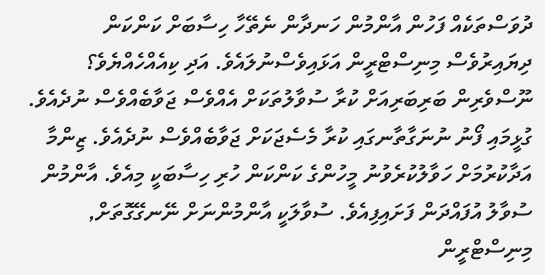ދުވަސްތަކެއް ފަހުން އާންމުން ހަނދާން ނެތޭހާ ހިސާބަށް ކަންކަން ދިޔައިރުވެސް މިނިސްޓްރީން އަޅައިވެސްނުލައެވެ. އަދި ކިއެއްހެއްޔެވެ؟ ނޫސްވެރިން ބަރިބަރިއަށް ކުރާ ސުވާލުތަކަށް އެއްވެސް ޖަވާބެއްވެސް ނުދެއެވެ. ގުޅީމައި ފޯނު ނުނަގާތާނގައި ކުރާ މެސެޖަކަށް ޖަވާބެއްވެސް ނުދެއެވެ. ޒިންމާ އަދާކުރުމަށް ހަވާލުކުރެވުނު މީހުންގެ ކަންކަން ހުރި ހިސާބަކީ މިއެވެ. އާންމުން ސުވާލު އުފައްދަން ފަށައިފިއެވެ. ސުވާލަކީ އާންމުންނަށް ނޭނގޭގޮތަށް, މިނިސްޓްރީން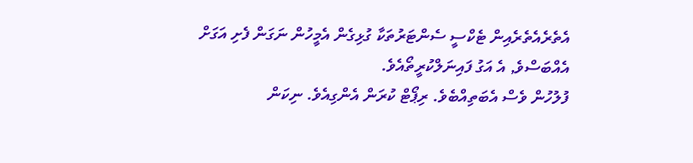އެތެރެއެތެރެއިން ޓެކްސީ ސެންޓަރުތަކާ ގުޅިގެން އެމީހުން ނަގަން ފެށި އަގަށް އެއްބަސްވެ, އެ އަގު ފައިނަލްކުރީތޯއެވެ.
ފުލުހުން ވެސް އެބަތިއްބެވެ. ރިޕޯޓް ކުރަން އެންގިއެވެ. ނިކަން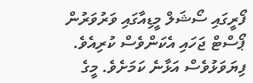ފޯރީގައި ސޯޝަލް މީޑިއާގައި ވަރުވަރުން ޕޯސްޓް ޖަހައި އެކަންވެސް ކުރިއެވެ. ފިޔަވަޅުވެސް އަޅާނެ ކަމަށެވެ. މީގެ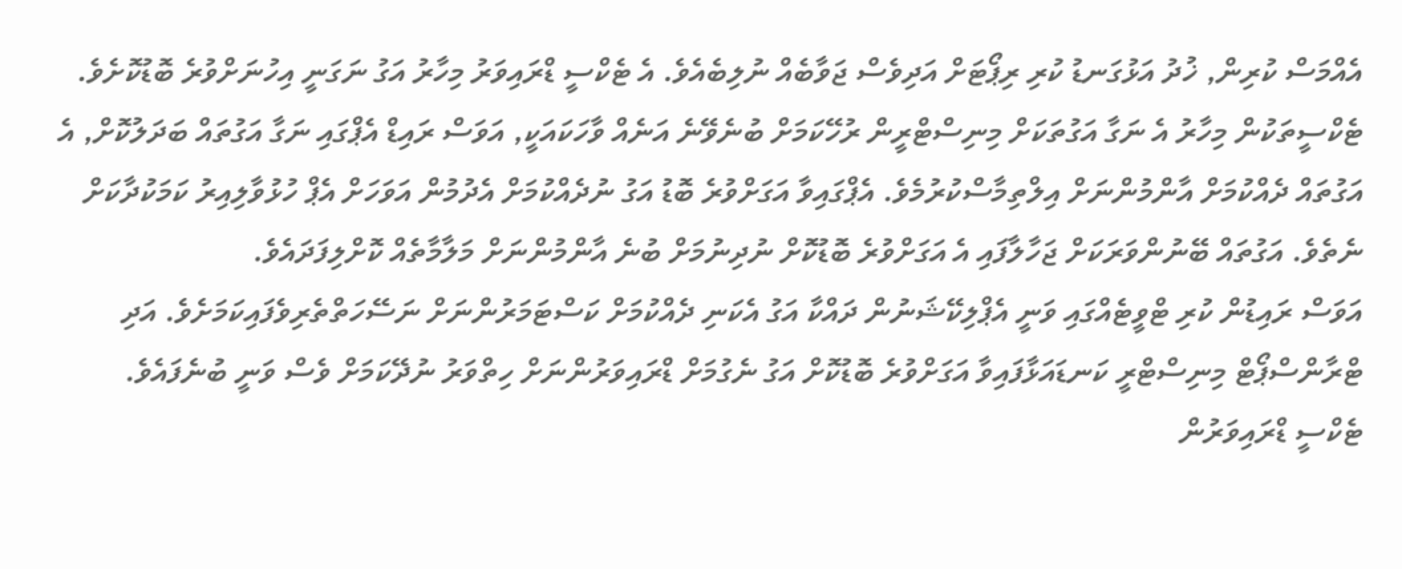އެއްމަސް ކުރިން, ޚުދު އަޅުގަނޑު ކުރި ރިޕޯޓަށް އަދިވެސް ޖަވާބެއް ނުލިބެއެވެ. އެ ޓެކްސީ ޑްރައިވަރު މިހާރު އަގު ނަގަނީ އިހުނަށްވުރެ ބޮޑުކޮށެވެ.
ޓެކްސީތަކުން މިހާރު އެ ނަގާ އަގުތަކަށް މިނިސްޓްރީން ރުހޭކަމަށް ބުނެވޭނެ އަނެއް ވާހަކައަކީ, އަވަސް ރައިޑް އެޕްގައި ނަގާ އަގުތައް ބަދަލުކޮށް, އެ އަގުތައް ދެއްކުމަށް އާންމުންނަށް އިލްތިމާސްކުރުމެވެ. އެޕްގައިވާ އަގަށްވުރެ ބޮޑު އަގު ނުދެއްކުމަށް އެދުމުން އަވަހަށް އެޕް ހުޅުވާލިއިރު ކަމަކުދާކަށް ނެތެވެ. އަގުތައް ބޭނުންވަރަކަށް ޖަހާލާފައި އެ އަގަށްވުރެ ބޮޑުކޮށް ނުދިނުމަށް ބުނެ އާންމުންނަށް މަލާމާތެއް ކޮށްލިފަދައެވެ.
އަވަސް ރައިޑުން ކުރި ޓްވީޓެއްގައި ވަނީ އެޕްލިކޭޝަނުން ދައްކާ އަގު އެކަނި ދެއްކުމަށް ކަސްޓަމަރުންނަށް ނަސޭހަތްތެރިވެފައިކަމަށެވެ. އަދި ޓްރާންސްޕޯޓް މިނިސްޓްރީ ކަނޑައަޅާފައިވާ އަގަށްވުރެ ބޮޑުކޮށް އަގު ނެގުމަށް ޑްރައިވަރުންނަށް ހިތްވަރު ނުދޭކަމަށް ވެސް ވަނީ ބުނެފައެވެ.
ޓެކްސީ ޑްރައިވަރުން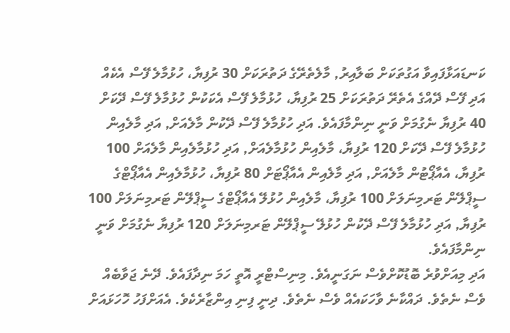ކަނޑައަޅާފައިވާ އަގުތަކަށް ބަލާއިރު, މާލެތެރޭގެ ދަތުރަކަށް 30 ރުފިޔާ، ހުޅުމާލެ ފޭސް އެކެއް އަދި ފޭސް ދޭއްގެ އެތެރޭ ދަތުރަކަށް 25 ރުފިޔާ، ހުޅުމާލެ ފޭސް އެކަކުން ހުޅުމާލެ ފޭސް ދޭކަށް 40 ރުފިޔާ ނެގުމަށް ވަނީ ނިންމާފައެވެ. އަދި ހުޅުމާލެ ފޭސް ދޭކުން މާލެއަށް, އަދި މާލެއިން ހުޅުމާލެ ފޭސް ދޭކަށް 120 ރުފިޔާ، މާލެއިން ހުޅުމާލެއަށް, އަދި ހުޅުމާލެއިން މާލެއަށް 100 ރުފިޔާ، އެއާޕޯޓުން މާލެއަށް, އަދި މާލެއިން އެއާޕޯޓަށް 80 ރުފިޔާ، ހުޅުމާލެއިން އެއާޕޯޓްގެ ސީޕްލޭން ޓަރމިނަލަށް 100 ރުފިޔާ، މާލެއިން ހުޅުލޭ އެއާޕޯޓްގެ ސީޕްލޭން ޓަރމިނަލަށް 100 ރުފިޔާ, އަދި ހުޅުމާލެ ފޭސް ދޭކުން ހުޅުލޭ ސީޕްލޭން ޓަރމިނަލަށް 120 ރުފިޔާ ނެގުމަށް ވަނީ ނިންމާފައެވެ.
އަދި މިއަށްވުރެ ބޮޑުކޮށްވެސް ނަގަނީއެވެ. މިނިސްޓްރީ އޮތީ ހަމަ ނިދާފައެވެ. ދޭނެ ޖަވާބެއް ވެސް ނެތެވެ. ދައްކާނެ ވާހަކައެއް ވެސް ނެތެވެ. ދިނީ ފިނި އިންޒާރެކެވެ. އެއަށްފަހު ހޮހަޅައަށް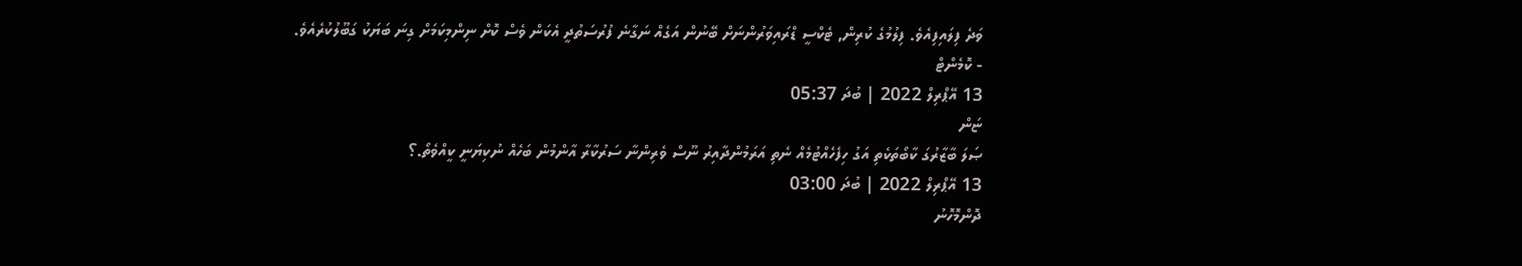ވަދެ ފިލައިފިއެވެ. ފިލުމުގެ ކުރިން, ޓެކްސީ ޑްރައިވަރުންނަށް ބޭނުން އަގެއް ނަގާނެ ފުރުސަތުދީ އެކަން ވެސް ކޮށް ނިންމިކަމަށް ގިނަ ބަޔަކު ގަބޫލުކުރެއެވެ.
- ކޮމެންޓް
13 އޭޕްރިލް 2022 | ބުދަ 05:37
ޏަން
ޞަލަ ބާޒާރުގަ ކާބޯތަކެތި އަގު ހިފެހެއްޓުމެއް ނެތި އަރަމުންދާއިރު ނޫސް ވެރިންނާ ސަރުކާރާ އާންމުން ބަހެއް ނުކިޔަނީ ކީއްވެތޯ.؟
13 އޭޕްރިލް 2022 | ބުދަ 03:00
ދޮންމޮހޮނު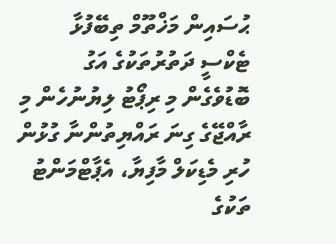ޙުސައިން މަޚްތޫމް ތިބޭފުޅާ ޓެކްސީ ދަތުރުތަކުގެ އަގު ބޮޑުވެގެން މި ރިޕޯޓު ލިޔުނުހެން މި ރާއްޖޭގެ ގިނަ ރައްޔިތުންނާ ގުޅުން ހުރި މެޑިކަލް މާފިޔާ، އެޕާޓްމަންޓު ތަކުގެ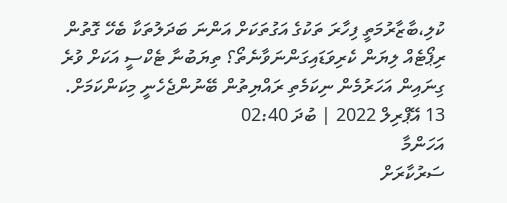ކުލި،ބާޒާރުމަތީ ފިހާރަ ތަކުގެ އަގުތަކަށް އަންނަ ބަދަލުތަކާ ބެހޭ ގޮތުން ރިޕޯޓެއް ލިޔަން ކެރިވަޑައިގަންނަވާނެތޯ؟ ތިޔަބުނާ ޓެކްސީ އަކަށް ވުރެ ގިނައިން އަހަރުމެން ނިކަމެތި ރައްޔިތުން ބޭނުންޖެހެނީ މިކަންކަމަށް.
13 އޭޕްރިލް 2022 | ބުދަ 02:40
އަހަންމާ
ސަރުކާރަށް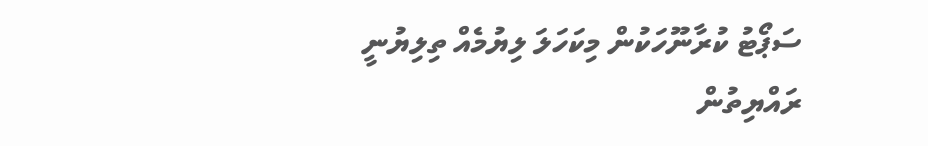ސަޕޯޓު ކުރާނޫހަކުން މިކަހަލަ ލިޔުމެއް ތިލިޔުނީ ރައްޔިތުން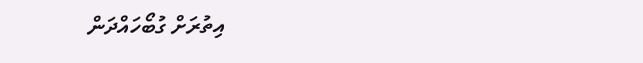އިތުރަށް ގުބޯހައްދަން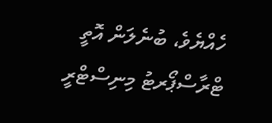ހެއްޔެވެ، ބުނެލަން އޮތީ ޓްރާސްޕޯރޓު މިނިސްޓްރީ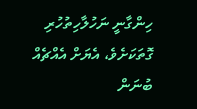ހިންގާނީ ނަހުލާހިތުހުރި ގޮތަކަށެވެ، އެޔަށް އެއްޗެއް ބުނަން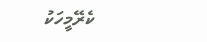ކެރޭމީހަކު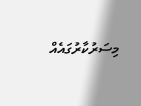މިސަރުކާރުގައެއް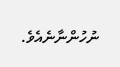ނުހުންނާނެއެވެ.